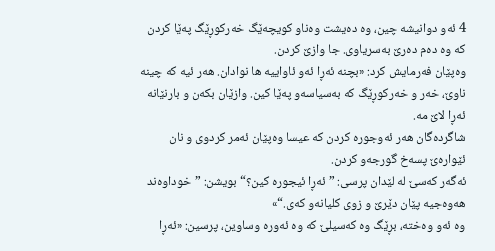4 ئەو دوانیشه چین، وه دەیشت وەناو کویچەێگ خەرکوڕێگ پەێا کردن که وه دەم دەرێ بەسریاوی. جا وازێ کردن.
وەپێان فەرمایش کرد: «بچنه ئەڕا ئەو ئاواییه ها نوادان. هەر ئیه که چینه ناوێ، خەر و خەرکوڕێگ که بەسیاسەو پەێا کین. وازێان بکەن و بارنێانه ئەڕا لاێ مه.
شاگردەگان هەر ئەوجورە کردن که عیسا وەپێان ئەمر کردوی و نان ئێوارەێ پسەخ گورجەو کردن.
ئەگەر کەسێ له لێدان پرسی: ”ئەڕا ئیجوره کین؟“ بویشن: ”خوداوەند هەوەجیه پێان دێرێ و زوی کلیانەو کەی.“»
وه ئەو وەخته، بڕێگ وه کەسیلێ که وه ئەوره وساوین، پرسین: «ئەڕا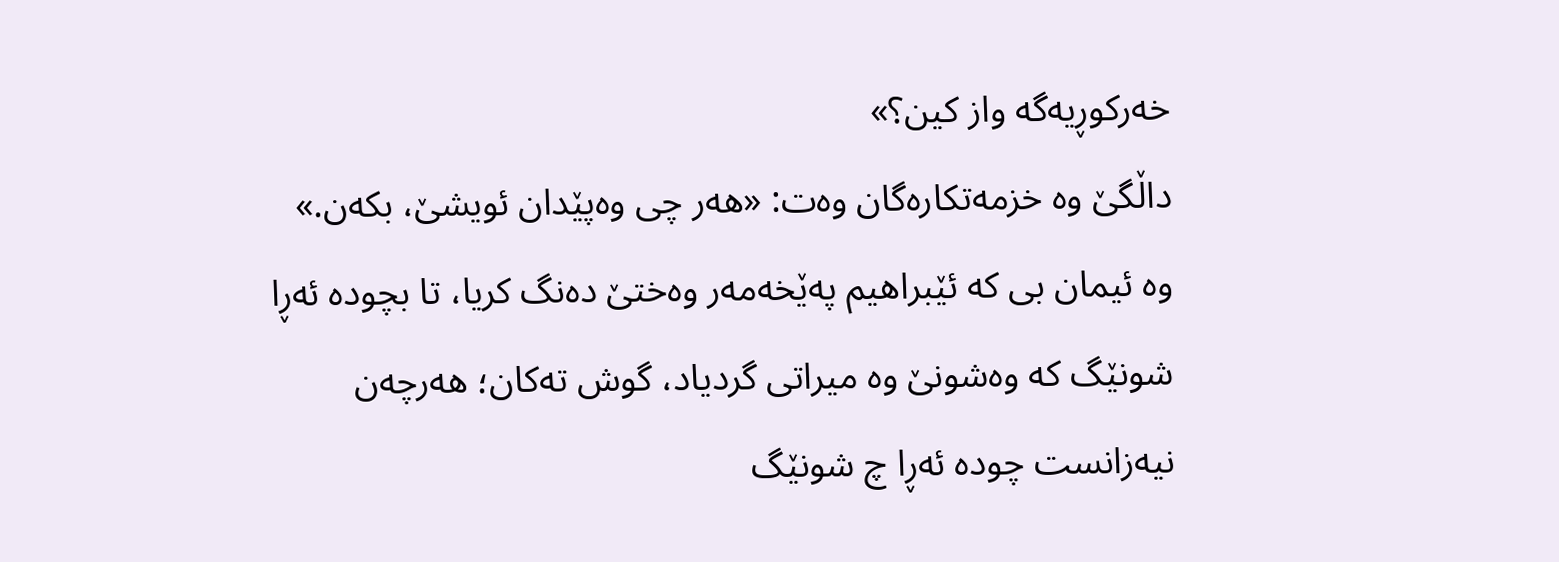خەرکوڕیەگه واز کین؟»
داڵگێ وه خزمەتکارەگان وەت: «هەر چی وەپێدان ئویشێ، بکەن.»
وه ئیمان بی که ئێبراهیم پەێخەمەر وەختێ دەنگ کریا، تا بچوده ئەڕا شونێگ که وەشونێ وه میراتی گردیاد، گوش تەکان؛ هەرچەن نیەزانست چوده ئەڕا چ شونێگ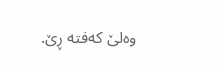وەلێ کەفته ڕێ.